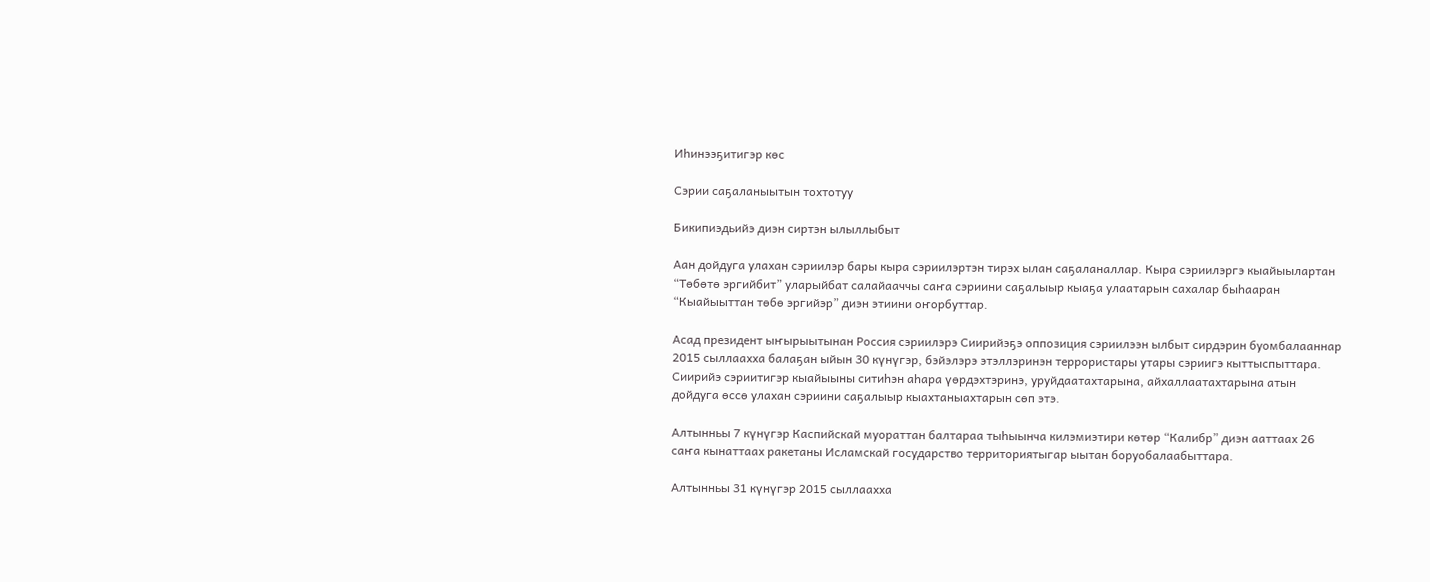Иһинээҕитигэр көс

Сэрии саҕаланыытын тохтотуу

Бикипиэдьийэ диэн сиртэн ылыллыбыт

Аан дойдуга улахан сэриилэр бары кыра сэриилэртэн тирэх ылан саҕаланаллар. Кыра сэриилэргэ кыайыылартан “Төбөтө эргийбит” уларыйбат салайааччы саҥа сэриини саҕалыыр кыаҕа улаатарын сахалар быһааран “Кыайыыттан төбө эргийэр” диэн этиини оҥорбуттар.

Асад президент ыҥырыытынан Россия сэриилэрэ Сиирийэҕэ оппозиция сэриилээн ылбыт сирдэрин буомбалааннар 2015 сыллаахха балаҕан ыйын 30 күнүгэр, бэйэлэрэ этэллэринэн террористары утары сэриигэ кыттыспыттара. Сиирийэ сэриитигэр кыайыыны ситиһэн аһара үөрдэхтэринэ, уруйдаатахтарына, айхаллаатахтарына атын дойдуга өссө улахан сэриини саҕалыыр кыахтаныахтарын сөп этэ.

Алтынньы 7 күнүгэр Каспийскай муораттан балтараа тыһыынча килэмиэтири көтөр “Калибр” диэн ааттаах 26 саҥа кынаттаах ракетаны Исламскай государство территориятыгар ыытан боруобалаабыттара.

Алтынньы 31 күнүгэр 2015 сыллаахха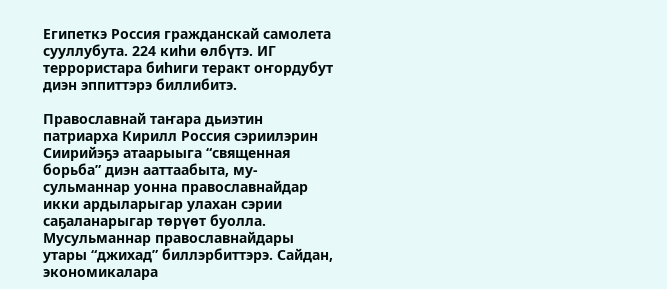Египеткэ Россия гражданскай самолета сууллубута. 224 киһи өлбүтэ. ИГ террористара биһиги теракт оҥордубут диэн эппиттэрэ биллибитэ.

Православнай таҥара дьиэтин патриарха Кирилл Россия сэриилэрин Сиирийэҕэ атаарыыга “священная борьба” диэн ааттаабыта, му-сульманнар уонна православнайдар икки ардыларыгар улахан сэрии саҕаланарыгар төрүөт буолла. Мусульманнар православнайдары утары “джихад” биллэрбиттэрэ. Сайдан, экономикалара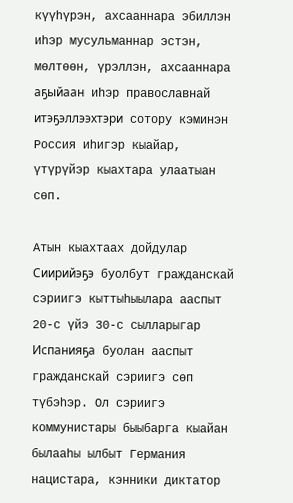күүһүрэн, ахсааннара эбиллэн иһэр мусульманнар эстэн, мөлтөөн, үрэллэн, ахсааннара аҕыйаан иһэр православнай итэҕэллээхтэри сотору кэминэн Россия иһигэр кыайар, үтүрүйэр кыахтара улаатыан сөп.

Атын кыахтаах дойдулар Сиирийэҕэ буолбут гражданскай сэриигэ кыттыһыылара ааспыт 20-с үйэ 30-с сылларыгар Испанияҕа буолан ааспыт гражданскай сэриигэ сөп түбэһэр. Ол сэриигэ коммунистары быыбарга кыайан былааһы ылбыт Германия нацистара, кэнники диктатор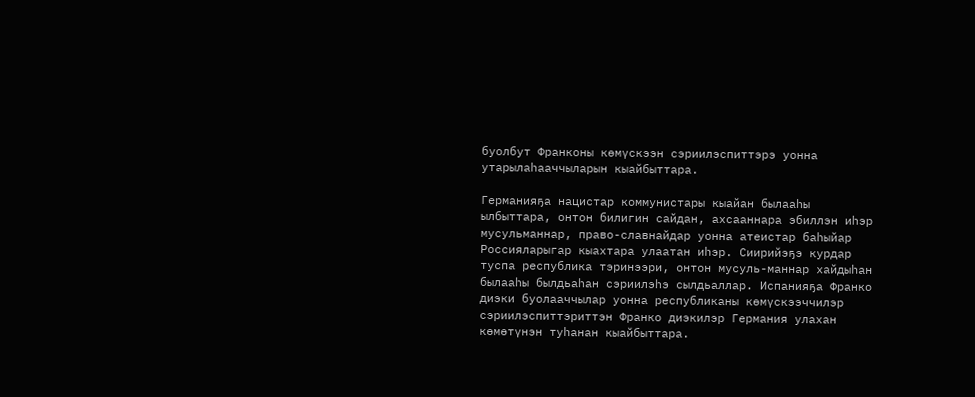буолбут Франконы көмүскээн сэриилэспиттэрэ уонна утарылаһааччыларын кыайбыттара.

Германияҕа нацистар коммунистары кыайан былааһы ылбыттара, онтон билигин сайдан, ахсааннара эбиллэн иһэр мусульманнар, право-славнайдар уонна атеистар баһыйар Россияларыгар кыахтара улаатан иһэр. Сиирийэҕэ курдар туспа республика тэринээри, онтон мусуль-маннар хайдыһан былааһы былдьаһан сэриилэһэ сылдьаллар. Испанияҕа Франко диэки буолааччылар уонна республиканы көмүскээччилэр сэриилэспиттэриттэн Франко диэкилэр Германия улахан көмөтүнэн туһанан кыайбыттара.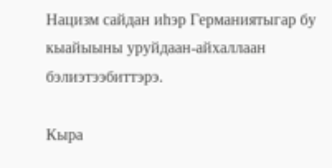Нацизм сайдан иһэр Германиятыгар бу кыайыыны уруйдаан-айхаллаан бэлиэтээбиттэрэ.

Кыра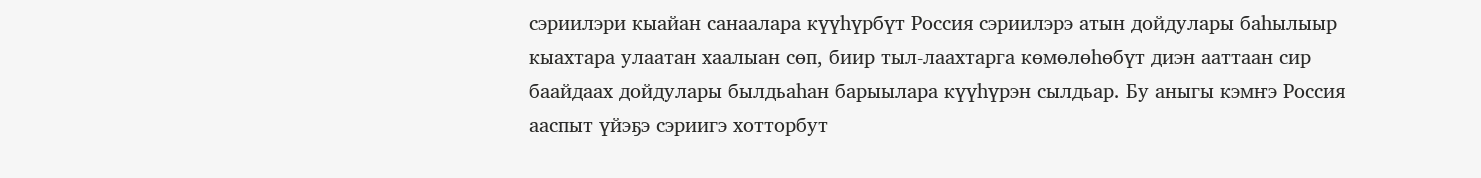сэриилэри кыайан санаалара күүһүрбүт Россия сэриилэрэ атын дойдулары баһылыыр кыахтара улаатан хаалыан сөп, биир тыл-лаахтарга көмөлөһөбүт диэн ааттаан сир баайдаах дойдулары былдьаһан барыылара күүһүрэн сылдьар. Бу аныгы кэмҥэ Россия ааспыт үйэҕэ сэриигэ хотторбут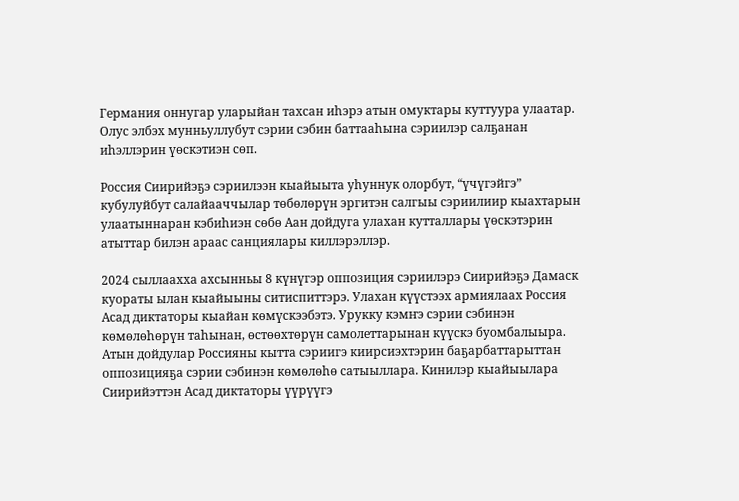Германия оннугар уларыйан тахсан иһэрэ атын омуктары куттуура улаатар. Олус элбэх мунньуллубут сэрии сэбин баттааһына сэриилэр салҕанан иһэллэрин үөскэтиэн сөп.

Россия Сиирийэҕэ сэриилээн кыайыыта уһуннук олорбут, “үчүгэйгэ” кубулуйбут салайааччылар төбөлөрүн эргитэн салгыы сэриилиир кыахтарын улаатыннаран кэбиһиэн сөбө Аан дойдуга улахан кутталлары үөскэтэрин атыттар билэн араас санциялары киллэрэллэр.

2024 сыллаахха ахсынньы 8 күнүгэр оппозиция сэриилэрэ Сиирийэҕэ Дамаск куораты ылан кыайыыны ситиспиттэрэ. Улахан күүстээх армиялаах Россия Асад диктаторы кыайан көмүскээбэтэ. Урукку кэмҥэ сэрии сэбинэн көмөлөһөрүн таһынан, өстөөхтөрүн самолеттарынан күүскэ буомбалыыра. Атын дойдулар Россияны кытта сэриигэ киирсиэхтэрин баҕарбаттарыттан оппозицияҕа сэрии сэбинэн көмөлөһө сатыыллара. Кинилэр кыайыылара Сиирийэттэн Асад диктаторы үүрүүгэ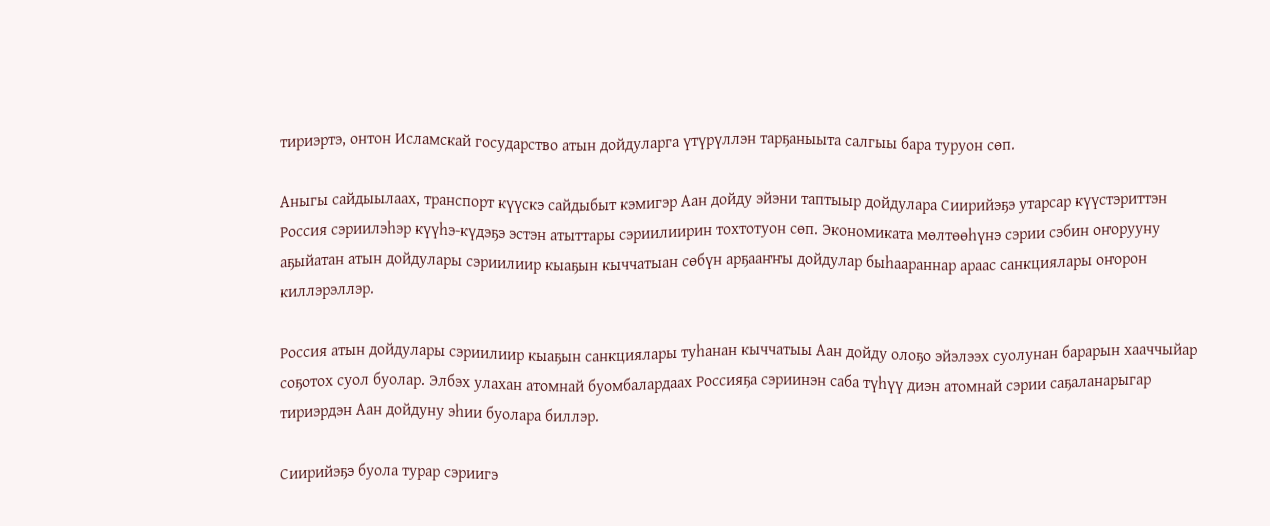тириэртэ, онтон Исламскай государство атын дойдуларга үтүрүллэн тарҕаныыта салгыы бара туруон сөп.

Аныгы сайдыылаах, транспорт күүскэ сайдыбыт кэмигэр Аан дойду эйэни таптыыр дойдулара Сиирийэҕэ утарсар күүстэриттэн Россия сэриилэһэр күүһэ-күдэҕэ эстэн атыттары сэриилиирин тохтотуон сөп. Экономиката мөлтөөһүнэ сэрии сэбин оҥорууну аҕыйатан атын дойдулары сэриилиир кыаҕын кыччатыан сөбүн арҕааҥҥы дойдулар быһаараннар араас санкциялары оҥорон киллэрэллэр.

Россия атын дойдулары сэриилиир кыаҕын санкциялары туһанан кыччатыы Аан дойду олоҕо эйэлээх суолунан барарын хааччыйар соҕотох суол буолар. Элбэх улахан атомнай буомбалардаах Россияҕа сэриинэн саба түһүү диэн атомнай сэрии саҕаланарыгар тириэрдэн Аан дойдуну эһии буолара биллэр.

Сиирийэҕэ буола турар сэриигэ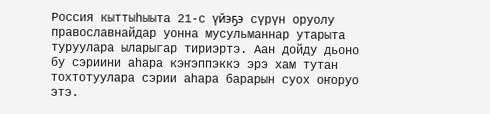Россия кыттыһыыта 21-с үйэҕэ сүрүн оруолу православнайдар уонна мусульманнар утарыта туруулара ыларыгар тириэртэ. Аан дойду дьоно бу сэриини аһара кэҥэппэккэ эрэ хам тутан тохтотуулара сэрии аһара барарын суох оҥоруо этэ.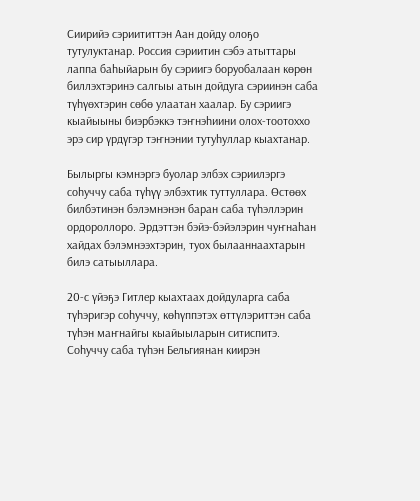Сиирийэ сэриититтэн Аан дойду олоҕо тутулуктанар. Россия сэриитин сэбэ атыттары лаппа баһыйарын бу сэриигэ боруобалаан көрөн биллэхтэринэ салгыы атын дойдуга сэриинэн саба түһүөхтэрин сөбө улаатан хаалар. Бу сэриигэ кыайыыны биэрбэккэ тэҥнэһиини олох-тоотоххо эрэ сир үрдүгэр тэҥнэнии тутуһуллар кыахтанар.

Былыргы кэмнэргэ буолар элбэх сэриилэргэ соһуччу саба түһүү элбэхтик туттуллара. Өстөөх билбэтинэн бэлэмнэнэн баран саба түһэллэрин ордороллоро. Эрдэттэн бэйэ-бэйэлэрин чуҥнаһан хайдах бэлэмнээхтэрин, туох былааннаахтарын билэ сатыыллара.

20-с үйэҕэ Гитлер кыахтаах дойдуларга саба түһэригэр соһуччу, көһүппэтэх өттүлэриттэн саба түһэн маҥнайгы кыайыыларын ситиспитэ. Соһуччу саба түһэн Бельгиянан киирэн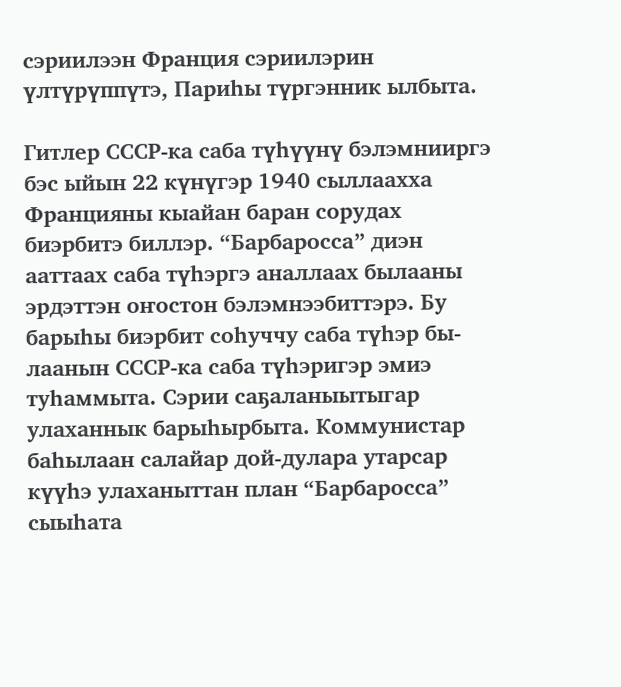сэриилээн Франция сэриилэрин үлтүрүппүтэ, Париһы түргэнник ылбыта.

Гитлер СССР-ка саба түһүүнү бэлэмнииргэ бэс ыйын 22 күнүгэр 1940 сыллаахха Францияны кыайан баран сорудах биэрбитэ биллэр. “Барбаросса” диэн ааттаах саба түһэргэ аналлаах былааны эрдэттэн оҥостон бэлэмнээбиттэрэ. Бу барыһы биэрбит соһуччу саба түһэр бы-лаанын СССР-ка саба түһэригэр эмиэ туһаммыта. Сэрии саҕаланыытыгар улаханнык барыһырбыта. Коммунистар баһылаан салайар дой-дулара утарсар күүһэ улаханыттан план “Барбаросса” сыыһата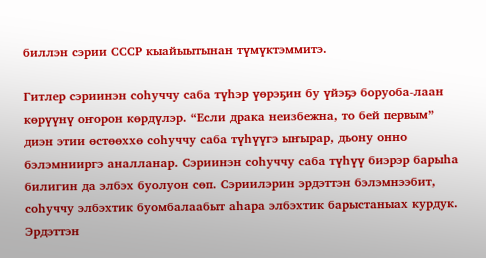биллэн сэрии СССР кыайыытынан түмүктэммитэ.

Гитлер сэриинэн соһуччу саба түһэр үөрэҕин бу үйэҕэ боруоба-лаан көрүүнү оҥорон көрдүлэр. “Если драка неизбежна, то бей первым” диэн этии өстөөххө соһуччу саба түһүүгэ ыҥырар, дьону онно бэлэмнииргэ аналланар. Сэриинэн соһуччу саба түһүү биэрэр барыһа билигин да элбэх буолуон сөп. Сэриилэрин эрдэттэн бэлэмнээбит, соһуччу элбэхтик буомбалаабыт аһара элбэхтик барыстаныах курдук. Эрдэттэн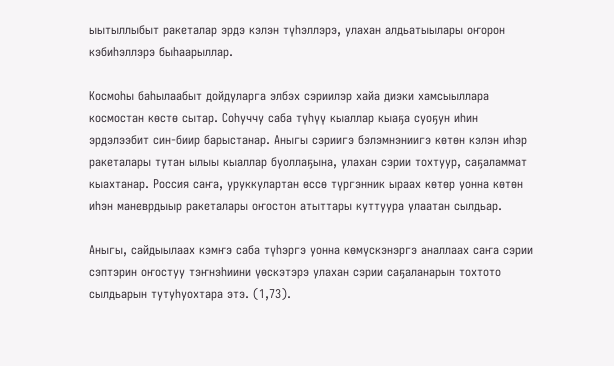ыытыллыбыт ракеталар эрдэ кэлэн түһэллэрэ, улахан алдьатыылары оҥорон кэбиһэллэрэ быһаарыллар.

Космоһы баһылаабыт дойдуларга элбэх сэриилэр хайа диэки хамсыыллара космостан көстө сытар. Соһуччу саба түһүү кыаллар кыаҕа суоҕун иһин эрдэлээбит син-биир барыстанар. Аныгы сэриигэ бэлэмнэниигэ көтөн кэлэн иһэр ракеталары тутан ылыы кыаллар буоллаҕына, улахан сэрии тохтуур, саҕаламмат кыахтанар. Россия саҥа, уруккулартан өссө түргэнник ыраах көтөр уонна көтөн иһэн маневрдыыр ракеталары оҥостон атыттары куттуура улаатан сылдьар.

Аныгы, сайдыылаах кэмҥэ саба түһэргэ уонна көмүскэнэргэ аналлаах саҥа сэрии сэптэрин оҥостуу тэҥнэһиини үөскэтэрэ улахан сэрии саҕаланарын тохтото сылдьарын тутуһуохтара этэ. (1,73).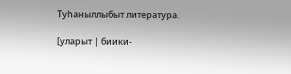Туһаныллыбыт литература.

[уларыт | биики-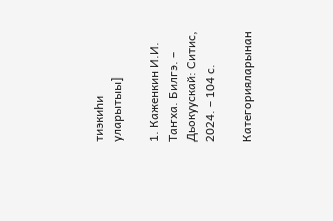тиэкиһи уларытыы]

1. Каженкин И.И. Таҥха. Билгэ. – Дьокуускай: Ситис, 2024. – 104 с.

Категорияларынан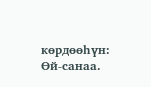көрдөөһүн: Өй-санаа.